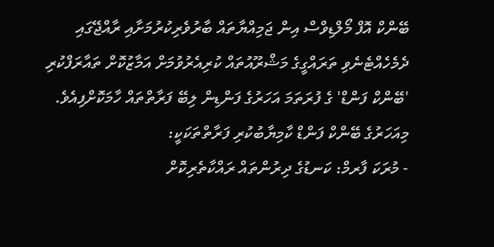ބޭންކް އޮފް މޯލްޑިވްސް އިން ޖަމިއްޔާތައް ބާރުވެރިކުރުމަށާއި ރާއްޖޭގައި ދެމެހެއްޓެނެވި ތަރައްގީގެ މަޝްރޫއުތައް ކުރިއެރުވުމަށް އަމާޒުކޮށް ތައާރަފްކުރި 'ބޭންކް ފަންޑް' ގެ ފުރަތަމަ އަހަރުގެ ފަންޑިން ލިބޭ ފަރާތްތައް ހާމަކޮށްފިއެވެ.
މިއަހަރުގެ ބޭންކް ފަންޑް ކާމިޔާބުކުރި ފަރާތްތަކަކީ:
- މުރަކަ ފާރމް: ކަނޑުގެ ދިރުންތައް ރައްކާތެރިކޮށް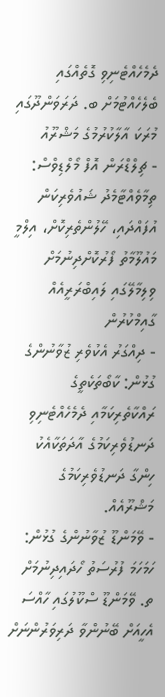ދެމެހެއްޓެނިވި ގޮތެއްގައި ބެލެހެއްޓުމަށް ބ. ދަރަވަންދޫގައި މުރަކަ އާލާކުރުމުގެ މަޝްރޫއު
- ޗިލްޑްރަން އޮފް މޯލްޑިވްސް: ތިމާވެއްޓާމެދު ޝައުވެރިކަން އުފައްދައި، ހޭލުންތެރިކޮށް، އިލްމީ މައުލޫމާތު ފޯރުކޮށްދިނުމަށް ވިލިމާލޭގައި ލައިބްރަރީއެއް ގާއިމްކުރުން
- ދިއްގަރު އެކުވެރި ޒުވާނުންގެ ގުޅުން: ކާބޯތަކެތީގެ ރައްކާތެރިކަމާއި ދެމެހެއްޓެނިވި ދަނޑުވެރިކަމުގެ އާދަތަކާއެކު ހިންގާ ދަނޑުވެރިކަމުގެ މަޝްރޫއެއް.
- ވޭމަންޑޫ ޒުވާނުންގެ ގުޅުން: ހަމަހަމަ ފުރުސަތު ހޯދައިދިނުމަށް ތ. ވޭމަންޑޫ ސްކޫލުގައި ހާއްސަ އެހީއަށް ބޭނުންވާ ދަރިވަރުންނަށް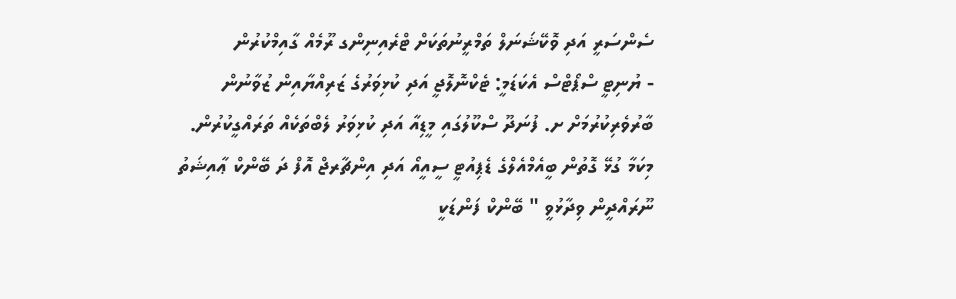ސެންސަރީ އަދި ވޮކޭޝަނަލް ތަމްރީނުތަކަށް ޓްރެއިނިންގ ރޫމެއް ގާއިމްކުރުން
- ޔުނިޓީ ސްޕޯޓްސް އެކަޑަމީ: ޓެކްނޮލޮޖީ އަދި ކުޅިވަރުގެ ޒަރިއްޔާއިން ޒުވާނުން ބާރުވެރިކުރުމަށް ށ. ފުނަދޫ ސްކޫލުގައި މީޑިއާ އަދި ކުޅިވަރު ލެބްތަކެއް ތަރައްގީކުރުން.
މިކަމާ ގުޅޭ ގޮތުން ބީއެމްއެލްގެ ޑެޕިއުޓީ ސީއީއޯ އަދި އިންޗާރޖް އޮފް ދަ ބޭންކް ޢާއިޝަތު ނޫރައްދީން ވިދާޅުވީ " ބޭންކް ފަންޑަކީ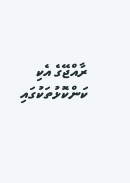ރާއްޖޭގެ އެކި ކަންކޮޅުތަކުގައި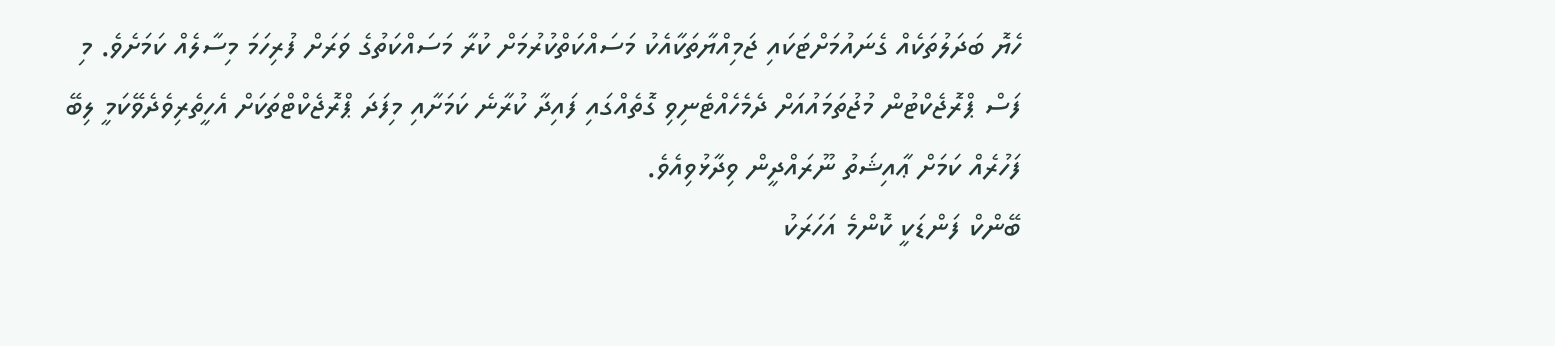ހެޔޮ ބަދަލުތަކެއް ގެނައުމަށްޓަކައި ޖަމިއްޔާތަކާއެކު މަސައްކަތްކުރުމަށް ކުރާ މަސައްކަތުގެ ވަރަށް ފުރިހަމަ މިސާލެއް ކަމަށެވެ. މި ފަސް ޕްރޮޖެކްޓުން މުޖުތަމައުއަށް ދެމެހެއްޓެނިވި ގޮތެއްގައި ފައިދާ ކުރާނެ ކަމަށާއި މިފަދަ ޕްރޮޖެކްޓްތަކަށް އެހީތެރިވެދެވޭކަމީ ލިބޭ ފަހުރެއް ކަމަށް ޢާއިޝަތު ނޫރައްދީން ވިދާޅުވިއެވެ.
ބޭންކް ފަންޑަކީ ކޮންމެ އަހަރަކު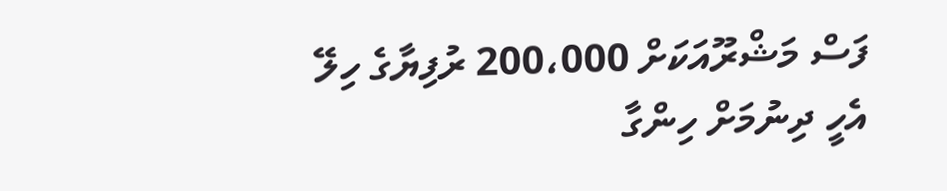ފަސް މަޝްރޫއަކަށް 200،000 ރުފިޔާގެ ހިލޭ އެހީ ދިނުމަށް ހިންގާ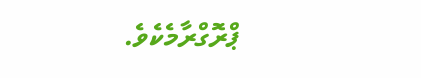ޕްރޮގްރާމެކެވެ.